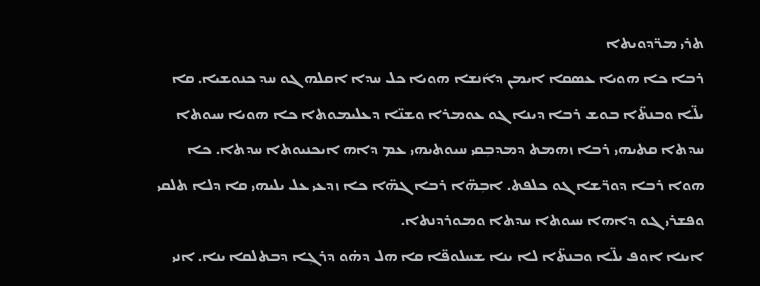ܬܪܝ ܡܪ̈ܕܘܝܬܐ
ܪܒܐ ܟܐ ܗܘܝܐ ܥܣܩܐ ܐܝܡܢ ܕܐ݇ܢܫܐ ܗܘܝܐ ܟܠ ܚܕܐ ܐܩܠܗ ܓܘ ܚܕ ܟܢܘܫܝܐ. ܩܐ ܝܠ̈ܐ ܘܒܢܬ̈ܐ ܒܘܫ ܪܒܐ ܕܝܢܐ ܓܘ ܥܘܡܪܐ ܘܫܢ̈ܐ ܕܥܠܝܡܘܬܐ ܟܐ ܗܘܝܐ ܚܝܘܬܐ ܚܕܬܐ ܩܬܝܗܝ ܪܒܐ ܙܗܡܬ ܕܡܕܒܼܩܝ ܚܝܘܬܝܗܝ ܥܡ ܕܐܗ ܐܝܟܢܝܘܬܐ ܚܕܬܐ. ܟܐ ܗܘܐ ܪܒܐ ܕܘܪ̈ܫܐ ܓܘ ܟܠܦܬ. ܐܒܼܗ̈ܐ ܪܒܐ ܓܗ̈ܐ ܟܐ ܙܕܥܝ ܥܠ ܝܠܝܗܝ ܩܐ ܕܠܐ ܬܠܩܝ ܘܦܫܪܝ ܓܘ ܕܐܗܐ ܚܝܘܬܐ ܚܕܬܐ ܘܡܘܪܕܢܬܐ.
ܐܝܢܐ ܐܘܦ ܝܠ̈ܐ ܘܒܢܬ̈ܐ ܠܐ ܝܢܐ ܫܚܠܘܦ̈ܐ ܩܐ ܗܠ ܕܗ̇ܘ ܕܪܓܼܐ ܕܒܬܠܩܐ ܝܢܐ. ܐܢܝ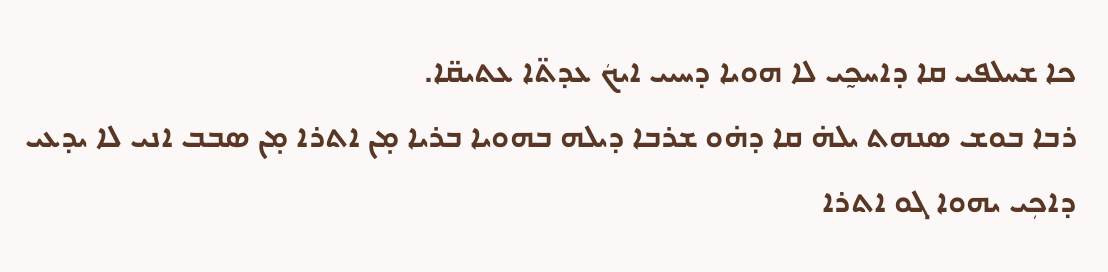ܟܐ ܫܚܠܦܝ ܩܐ ܕܐܚܟ̰ܝ ܠܐ ܗܘܝܐ ܕܚܝܝ ܐܝܟܿ ܥܕܬ̈ܐ ܥܬܝܩ̈ܐ.
ܪܒܐ ܒܘܫ ܣܢܗܬ ܝܠܗ̇ ܩܐ ܕܗ̇ܘ ܫܪܒܐ ܕܝܠܗ ܒܗܘܝܐ ܒܪܝܐ ܡ̣ܢ ܐܬܪܐ ܡ̣ܢ ܣܒܒ ܐܢܝ ܠܐ ܝܕܥܝ ܕܐܟܼܝ ܝܗܘܐ ܓܘ ܐܬܪܐ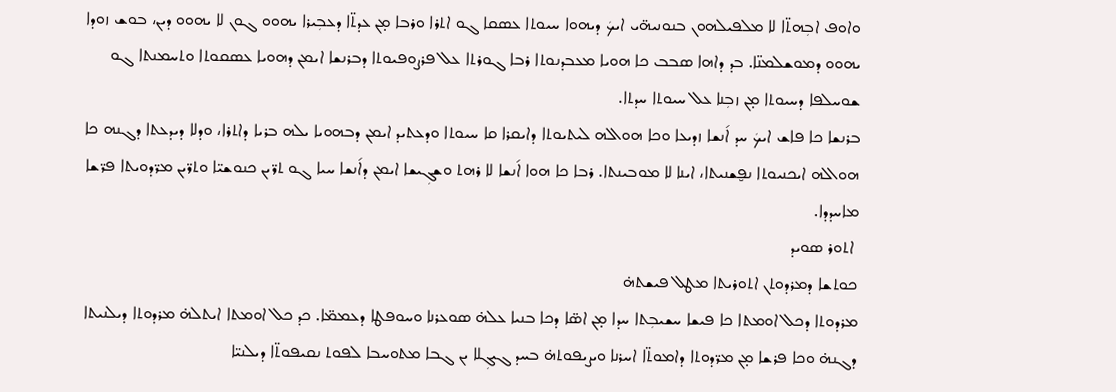ܘܐܘܦ ܐܒܼܗܬ̈ܐ ܠܐ ܡܠܦܝܠܗܘܢ ܒܢܘܢܝܗ̈ܝ ܐܝܟܿ ܕܝܗܘܐ ܚܝܘܬܐ ܥܣܩܐ ܓܘ ܐܬܪܐ ܘܪܒܐ ܡ̣ܢ ܥܕܬ̈ܐ ܕܥܒܼܝܪܐ ܝܗܘܘ ܓܘܢ ܠܐ ܝܗܘܘ ܕܝܢ، ܒܘܫ ܙܘܕܐ ܝܗܘܘ ܕܡܘܫܠܡܢ̈ܐ. ܒܕ ܕܐܗܐ ܣܒܒ ܟܐ ܗܘܝܐ ܡܥܒܕܢܘܬܐ ܪܒܐ ܓܘܪܬܐ ܥܠ ܦܪܨܘܦܝܘܬܐ ܕܒܪܢܫܐ ܐܝܡܢ ܕܗܘܝܐ ܥܣܩܘܬܐ ܘܬܚܡܢܬܐ ܓܘ ܫܘܚܠܦܐ ܕܚܝܘܬܐ ܡ̣ܢ ܙܒܼܢܐ ܥܠ ܚܝܘܬܐ ܚܕܬܐ.
ܒܪܢܫܐ ܟܐ ܦܐܫ ܐܝܟܿ ܚܕ ܐ݇ܢܫܐ ܙܕܝܥܐ ܘܟܐ ܗܘܐܠܗ ܠܝܬܝܘܬܐ ܕܐܝܩܪܐ ܩܐ ܚܝܘܬܐ ܘܕܥܬܝܕ ܐܝܡܢ ܕܒܗܘܝܐ ܝܠܗ ܒܪܝܐ ܕܐܬܪܐ، ܘܕܠܐ ܕܝܕܥܬܐ ܕܓܢܗ ܟܐ ܗܘܐܠܗ ܐܝܟܢܝܘܬܐ ܢܦ̮ܫܢܝܬܐ، ܐܝܢܐ ܠܐ ܡܘܒܝܢܬܐ. ܪܒܐ ܟܐ ܗܘܐ ܐ݇ܢܫܐ ܠܐ ܪܗܬ ܘܫܓܼܝܫܐ ܐܝܡܢ ܕܐ݇ܢܫܐ ܚܝܐ ܓܘ ܬܪ̈ܝܢ ܟܢܘܫܝ̈ܐ ܘܬܪ̈ܝܢ ܡܪ̈ܕܘܝܬܐ ܦܪ̈ܫܐ ܡܐܚܕܕܐ.
 ܐܬܘܪ ܣܘܝܕ
ܟܘܬܫܐ ܕܡܪܕܘܬܢ ܐܬܘܪܝܬܐ ܡܛܠ ܦܝܫܬܗ̇
ܡܪܕܘܬܐ ܕܟܠ ܐܘܡܬܐ ܟܐ ܦܝܫܐ ܚܫܝܒܼܬܐ ܚܕܐ ܡ̣ܢ ܐܣ̈ܐ ܕܟܐ ܒܢܝܐ ܥܠܗ̇ ܣܘܥܪܢܐ ܘܚܘܦܛܐ ܕܥܡܡ̈ܐ. ܟܕ ܟܠ ܐܘܡܬܐ ܐܝܬܠܗ̇ ܡܪܕܘܬܐ ܕܝܠܢܝܬܐ ܕܓܢܗ̇ ܘܟܐ ܦܪܫܐ ܡ̣ܢ ܡܪ̈ܕܘܬܐ ܕܐܡܘܬ̈ܐ ܐܚܪܢܐ ܘܝܨܝܦܘܬܗ̇ ܒܚܕ ܓܝܓܼܠܐ ܝܢ ܓܒܐ ܡܬܘܚܒܐ ܠܦܘܬ ܢܩܝܦܘܬ̈ܐ ܕܝܠܢܝ̈ܐ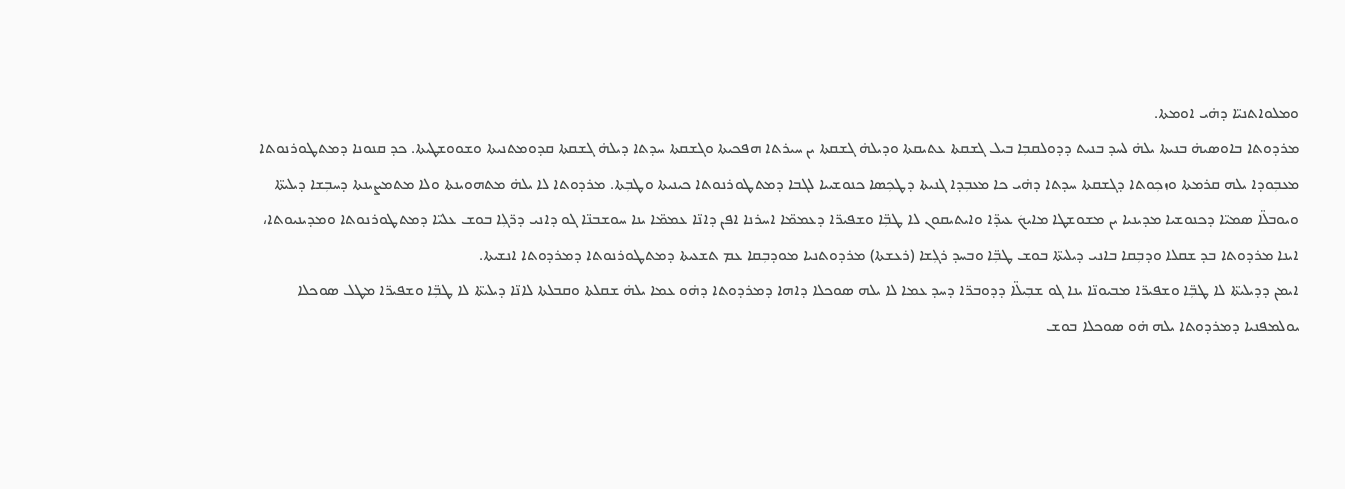ܘܡܠܘܐܬܢܝ̈ܐ ܕܗ̇ܝ ܐܘܡܬܐ.
ܡܪܕܘܬܐ ܒܐܘܣܝܗ̇ ܒܢܝܬܐ ܝܠܗ̇ ܠܚܕ ܒܢܝܬ ܕܕܘܠܩܒܼܐ ܒܝܠ ܓܫܩܬܐ ܥܬܝܩܬܐ ܘܕܝܠܗ̇ ܓܫܩܬܐ ܝܢ ܚܝܪܬܐ ܗܦܟܝܬܐ ܘܓܫܩܬܐ ܚܕܬܐ ܕܝܠܗ̇ ܓܫܩܬܐ ܩܕܘܡܬܢܝܬܐ ܘܫܘܘܫܛܝܬܐ. ܟܕ ܩܢܘܢܐ ܕܡܬܛܘܪܢܘܬܐ ܡܥܒܼܘܕܐ ܝܠܗ ܩܪܡܬܐ ܘܙܟܼܘܬܐ ܕܓܫܩܬܐ ܚܕܬܐ ܕܗ̇ܝ ܟܐ ܡܥܒܼܕܐ ܓܢܝܬܐ ܕܛܟܼܣܐ ܟܢܘܫܝܝܐ ܠܓܒܐ ܕܡܬܛܘܪܢܘܬܐ ܟܝܢܝܬܐ ܘܛܒܼܬܐ. ܡܪܕܘܬܐ ܠܐ ܝܠܗ̇ ܡܬܗܘܝܢܬܐ ܘܠܐ ܡܬܡܨܝܢܬܐ ܕܚܒܼܫܐ ܕܝܠܝܬ̈ܐ ܘܝܘܒܠ̈ܐ ܣܡܝ̈ܐ ܕܟܢܘܫܝܐ ܡܕܝܢܝܐ ܝܢ ܡܫܘܫܛܐ ܡܐܝܟܿ ܥܝܕ̈ܐ ܘܐܝܬܝܩܘܢ ܠܐ ܛܒܼ̈ܐ ܘܫܦܝܪ̈ܐ ܕܥܡܡ̈ܐ ܐܚܪܢܐ ܐܦܢ ܕܐܢ̈ܐ ܥܡܡ̈ܐ ܝܢܐ ܚܘܫܒܢ̈ܐ ܓܘ ܕܐܢܝ ܕܪ̈ܓܼܐ ܒܘܫ ܥܠܝ̈ܐ ܕܡܬܛܘܪܢܘܬܐ ܘܡܕܝܢܝܘܬܐ، ܐܝܢܐ ܡܪܕܘܬܐ ܒܕ ܫܩܠܐ ܘܕܒܼܩܐ ܒܐܢܝ ܕܝܠܝܬ̈ܐ ܒܘܫ ܛܒܼ̈ܐ ܘܒܚܕ ܪܓܼܫܐ (ܪܥܫܬܐ) ܡܪܕܘܬܢܝܐ ܡܘܕܒܼܩܐ ܥܡ ܬܫܥܝܬܐ ܕܡܬܛܘܪܢܘܬܐ ܕܡܪܕܘܬܐ ܐܢܫܝܬܐ.
ܐܝܡܢ ܕܕܝܠܝܬ̈ܐ ܠܐ ܛܒܼ̈ܐ ܘܫܦܝܪ̈ܐ ܡܒܝܘܢ̈ܐ ܝܢܐ ܓܘ ܫܒܼܝܠ̈ܐ ܕܕܘܒܪ̈ܐ ܕܚܕ ܥܡܐ ܠܐ ܝܠܗ ܣܘܟܠܐ ܕܐܗܐ ܕܡܪܕܘܬܐ ܕܗ̇ܘ ܥܡܐ ܝܠܗ̇ ܫܩܠܬܐ ܘܩܒܠܬܐ ܠܐܢ̈ܐ ܕܝܠܝܬ̈ܐ ܠܐ ܛܒܼ̈ܐ ܘܫܦܝܪ̈ܐ ܡܛܠ ܣܘܟܠܐ ܝܘܠܡܦܢܝܐ ܕܡܪܕܘܬܐ ܝܠܗ ܗ̇ܘ ܣܘܟܠܐ ܒܘܫ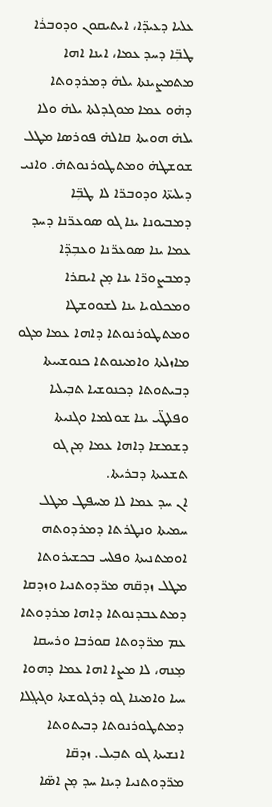ܥܠܝܐ ܕܥܝܕ̈ܐ، ܐܝܬܝܩܘܢ ܘܕܘܒܪ݁ܐ ܛܒܼ̈ܐ ܕܚܕ ܥܡܐ، ܐܝܢܐ ܐܗܐ ܡܬܡܨܝܢܬܐ ܝܠܗ̇ ܕܡܪܕܘܬܐ ܕܗ̇ܘ ܥܡܐ ܡܘܓܕܠܬܐ ܝܠܗ̇ ܘܠܐ ܝܠܗ̇ ܗܘܝܬܐ ܩܐܠܗ̇ ܦܘܪܣܐ ܡܛܠ ܫܘܫܛܗ̇ ܘܡܬܛܘܪܢܘܬܗ̇. ܘܐܢܝ ܕܝܠܝܬ̈ܐ ܘܕܘܒܪ̈ܐ ܠܐ ܛܒܼ̈ܐ ܕܡܒܝܘܢܐ ܝܢܐ ܓܘ ܣܘܥܪ̈ܢܐ ܕܚܕ ܥܡܐ ܝܢܐ ܣܘܥܪ̈ܢܐ ܘܥܒܼܕ̈ܐ ܕܡܒܨܘܪ̈ܐ ܝܢܐ ܡ̣ܢ ܐܝܩܪܐ ܘܡܟܠܘܝܐ ܝܢܐ ܠܫܘܘܫܛܐ ܘܡܬܛܘܪܢܘܬܐ ܕܐܗܐ ܥܡܐ ܡܓܘ ܡܐܙܠܬܐ ܘܐܡܝܢܘܬܐ ܟܢܘܫܝܝܬܐ ܕܒܝܬܘܬܐ ܕܟܢܘܫܝܐ ܬܒܼܝܠܝܐ ܘܦܠܛ̈ܝ ܝܢܐ ܫܘܠܡܐ ܘܓܢܝܬܐ ܕܫܡܫܐ ܕܐܗܐ ܥܡܐ ܡ̣ܢ ܓܘ ܬܫܥܝܬܐ ܕܒܪܝܬܐ.
ܐܢ ܚܕ ܥܡܐ ܠܐ ܡܚܦܛ ܡܛܠ ܚܡܝܬܐ ܘܢܛܪܬܐ ܕܡܪܕܘܬܗ ܐܘܡܬܢܝܬܐ ܘܦܠܚ ܒܟܫܝܪܘܬܐ ܡܛܠ ܙܕܩ̈ܗ ܡܪ̈ܕܘܬܢܝܐ ܘܙܕܩܐ ܕܡܬܥܒܕܢܘܬܐ ܕܐܗܐ ܡܪܕܘܬܐ ܥܡ ܡܪ̈ܕܘܬܐ ܩܘܪܒܐ ܘܪܚܩܐ ܡܸܢܗ، ܠܐ ܡܨܐ ܐܗܐ ܥܡܐ ܕܗܘܐ ܚܝܐ ܘܐܡܝܢܐ ܓܘ ܕܪܓܘܫܬܐ ܘܓܝܓܼܠܐ ܕܡܬܛܘܪܢܘܬܐ ܕܒܝܬܘܬܐ ܐܢܫܝܬܐ ܓܘ ܬܒܼܝܠ. ܙܕܩ̈ܐ ܡܪ̈ܕܘܬܢܝܐ ܕܝܢܐ ܚܕ ܡ̣ܢ ܐܣ̈ܐ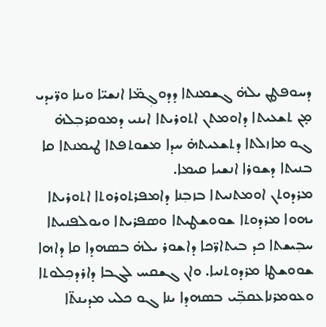ܕܚܘܦܛܢ ܝܠܗ̇ ܓܫܡܢܬܐ ܕܕܘܓܼܡ̈ܐ ܐܢܫܝ̈ܐ ܘܝܢܐ ܘܪ̈ܝܕܝ ܡ̣ܢ ܬܫܥܝܬܐ ܕܐܘܡܬܢ ܐܬܘܪܝܬܐ ܐܝܢܝ ܕܡܘܩܪܒܼܠܗ̇ ܓܘ ܡܐܙܠܬܐ ܕܬܫܥܝܬܗ̇ ܚܕܐ ܡܫܘܬܦܬܐ ܛܝܡܢܬܐ ܩܐ ܒܢܝܬܐ ܕܫܘܪܐ ܐܢܫܝܐ ܩܝܡܐ.
ܡܪܕܘܬܢ ܐܘܡܬܢܝܬܐ ܒܙܒܼܢܐ ܕܐܡܦܪܬܘܪܘܬܐ ܐܬܘܪܝܬܐ ܝܗܘܐ ܡܪܕܘܬܐ ܫܘܘܫܛܝܬܐ ܘܣܦܪܝܬܐ ܘܝܘܠܦܢܝܬܐ ܚܒܼܝܫܬܐ ܟܕ ܒܝܬܐܪ̈ܟܐ ܕܐܫܘܪ ܝܠܗ̇ ܒܣܗܕܐ ܩܐ ܕܐܗܐ ܫܘܘܫܛܐ ܡܪܕܘܬܢܝܐ. ܘܐܢ ܓܫܩܚ ܠܓܒܐ ܕܐܪܕܟܼܠܘܬܐ ܘܥܘܡܪܢܐܥܩܒܼ̈ܝ ܒܣܗܕܐ ܝܢܐ ܓܘ ܟܠܝ ܡܕܝܢܬ̈ܐ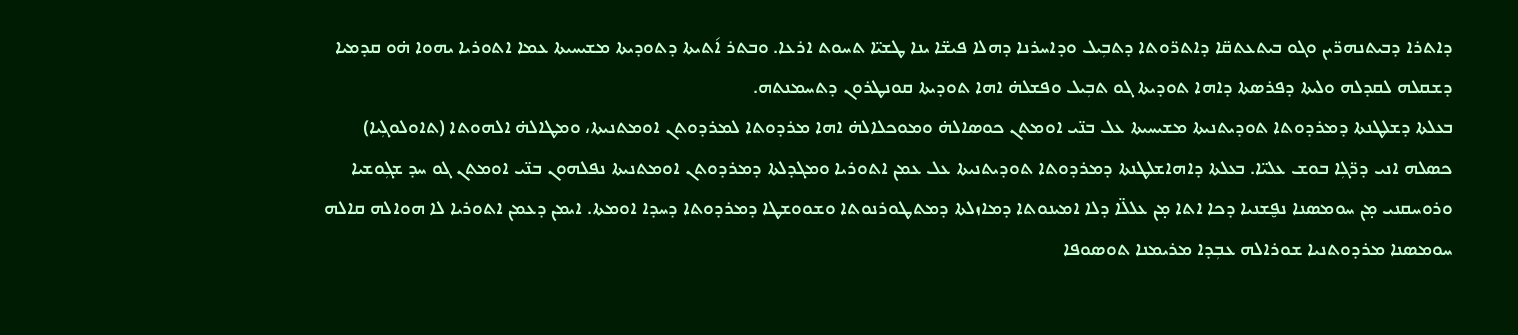ܕܐܬܪܐ ܕܒܝܬܢܗܪ̈ܝܢ ܘܓܘ ܒܝܬܥܬܩ̈ܐ ܕܐܬܪ̈ܘܬܐ ܕܬܒܼܝܠ ܘܕܐܚܪܢܐ ܕܗܠܐ ܦܝܫ̈ܐ ܝܢܐ ܛܫܝ̈ܐ ܬܚܘܬ ܐܪܥܐ. ܘܒܬܪ ܐ݇ܬܝܬܐ ܕܬܘܕܝܬܐ ܡܫܝܚܝܬܐ ܥܡܐ ܐܬܘܪܝܐ ܝܗܘܐ ܗ̇ܘ ܩܕܡܝܐ ܕܫܩܠܗ ܠܩܕܠܗ ܘܠܝܬܐ ܕܦܪܣܬܐ ܕܐܗܐ ܬܘܕܝܬܐ ܓܘ ܬܒܼܝܠ ܘܦܫܠܗ̇ ܐܗܐ ܬܘܕܝܬܐ ܩܘܢܛܪܘܢ ܕܬܚܡܢܬܗ.
ܒܥܠܬܐ ܕܫܠܛܢܬܐ ܕܡܪܕܘܬܐ ܬܘܕܝܬܢܝܬܐ ܡܫܝܚܝܬܐ ܥܠ ܒܢ̈ܝ ܐܘܡܬܢ ܟܘܣܐܠܗ̇ ܘܡܘܟܠܐܠܗ̇ ܐܗܐ ܡܪܕܘܬܐ ܠܡܪܕܘܬܢ ܐܘܡܬܢܝܬܐ، ܘܡܛܐܠܗ̇ ܐܠܗܘܬܐ (ܬܐܘܠܘܓܼܝܐ) ܟܣܠܗ ܐܢܝ ܕܪ̈ܓܼܐ ܒܘܫ ܥܠܝ̈ܐ. ܒܥܠܬܐ ܕܐܗܐܫܠܛܢܬܐ ܕܡܪܕܘܬܐ ܬܘܕܝܬܢܝܬܐ ܥܠ ܥܡܢ ܐܬܘܪܝܐ ܘܡܓܕܠܬܐ ܕܡܪܕܘܬܢ ܐܘܡܬܢܝܬܐ ܢܦܠܗܘܢ ܒܢ̈ܝ ܐܘܡܬܢ ܓܘ ܚܕ ܫܓܼܘܫܝܐ ܘܪܘܚܩܢܝ ܡ̣ܢ ܚܘܡܣܢܐ ܢܦ̮ܫܢܝܐ ܕܟܐ ܐܬܐ ܡ̣ܢ ܥܠܠ̈ܐ ܕܠܐ ܐܡܝܢܘܬܐ ܕܡܐܙܠܬܐ ܕܡܬܛܘܪܢܘܬܐ ܘܫܘܘܫܛܐ ܕܡܪܕܘܬܐ ܕܚܕܐ ܐܘܡܬܐ. ܐܝܡܢ ܕܥܡܢ ܐܬܘܪܝܐ ܠܐ ܗܘܐܠܗ ܩܐܠܗ ܚܘܡܣܢܐ ܡܪܕܘܬܢܝܐ ܫܘܪܐܠܗ ܥܒܼܕܐ ܡܪܝܡܢܐ ܬܘܣܘܦܐ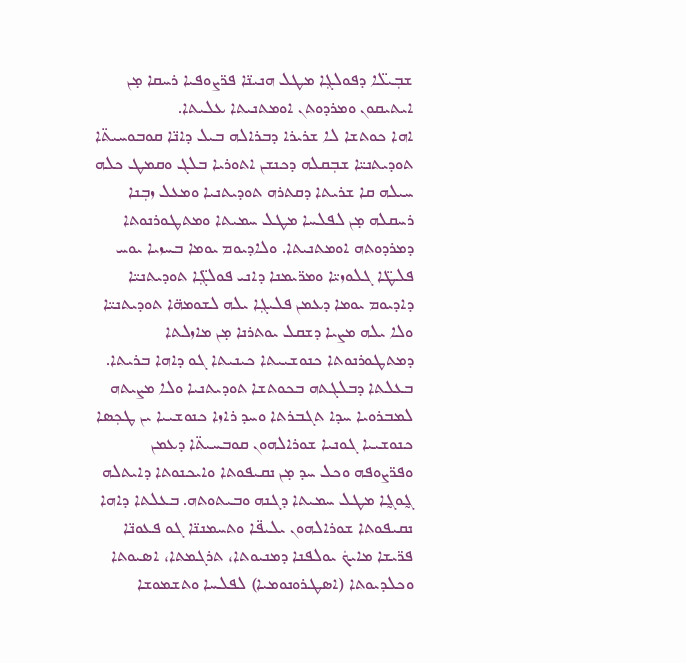ܫܒܼܝܠ̈ܐ ܕܦܘܠܓܼܐ ܡܛܠ ܗܢܝܢ̈ܐ ܦܪ̈ܨܘܦܝܐ ܪܚܩܐ ܡ̣ܢ ܐܝܬܝܩܘܢ ܘܡܪܕܘܬܢ ܐܘܡܬܢܝܬܐ ܥܠܝܬܐ.
ܐܗܐ ܟܘܬܫܐ ܠܐ ܫܪܝܪܐ ܕܒܪܐܠܗ ܒܝܠ ܕܐܢ̈ܐ ܩܘܒܘܚܝܬ̈ܐ ܬܘܕܝܬܢܝ̈ܐ ܫܒܼܩܠܗ ܕܟܢܫܢ ܐܬܘܪܝܐ ܒܠܓ ܘܩܡܛ ܟܠܗ ܚܝܠܗ ܩܐ ܫܪܝܬܐ ܕܩܬܪܗ ܬܘܕܝܬܢܝܐ ܘܡܥܠ ܙܒܼܢܐ ܪܚܩܠܗ ܡ̣ܢ ܠܦܠܚܐ ܡܛܠ ܚܡܝܬܐ ܘܡܬܛܘܪܢܘܬܐ ܕܡܪܕܘܬܗ ܐܘܡܬܢܝܬܐ. ܘܠܐܕܝܘܡ ܝܘܡܐ ܒܚܙܝܐ ܝܘܚ ܦܠܛ̈ܐ ܓܠܘܙܝ̈ܐ ܘܡܪ̈ܝܡܢܐ ܕܐܢܝ ܦܘܠܓܼ̈ܐ ܬܘܕܝܬܢܝ̈ܐ ܕܐܕܝܘܡ ܝܘܡܐ ܕܥܡܢ ܦܠܝܓܼܐ ܝܠܗ ܠܫܘܡܗ̈ܐ ܬܘܕܝܬܢܝ̈ܐ ܘܠܐ ܝܠܗ ܡܨܝܐ ܕܫܩܠ ܝܘܬܪܢܐ ܡ̣ܢ ܡܐܙܠܬܐ ܕܡܬܛܘܪܢܘܬܐ ܟܢܘܫܝܝܬܐ ܟܝܢܝܬܐ ܓܘ ܕܐܗܐ ܒܪܝܬܐ.
ܒܥܠܬܐ ܕܒܠܓܬܗ ܒܟܘܬܫܐ ܬܘܕܝܬܢܝܐ ܘܠܐ ܡܨܝܬܗ ܠܡܒܪܘܝܐ ܚܕܐ ܬܓܒܪܬܐ ܘܚܕ ܪܐܙܐ ܟܢܘܫܝܝܐ ܝܢ ܛܟܼܣܐ ܟܢܘܫܝܝܐ ܓܘܢܝܐ ܫܘܪܐܠܗܘܢ ܩܘܒܚܝܬ̈ܐ ܕܥܡܢ ܘܦܪ̈ܨܘܦܗ ܘܟܠ ܚܕ ܡ̣ܢ ܢܩܝܦܘܬܐ ܘܐܝܟܢܘܬܐ ܕܐܝܬܠܗ ܓ̰ܘܓ̰ܐ ܡܛܠ ܚܡܝܬܐ ܕܓܢܗ ܘܒܝܬܘܬܗ. ܒܥܠܬܐ ܕܐܗܐ ܢܩܝܦܘܬܐ ܫܘܪܐܠܗܘܢ ܝܠܝܦ̈ܐ ܘܬܚܡܢܢ̈ܐ ܓܘ ܦܥܘܢ̈ܐ ܦܪ̈ܝܫܐ ܡܐܝܟܿ ܝܘܠܦܢܐ ܕܡܢܝܘܬܐ، ܬܪܓܡܬܐ، ܐܣܝܘܬܐ ܘܟܠܕܝܘܬܐ (ܐܣܛܪܘܢܘܡܝܐ) ܠܦܠܚܐ ܘܬܫܡܘܫܐ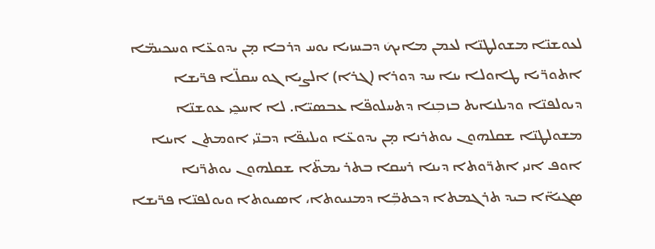ܠܥܘܫܢ̈ܐ ܡܫܘܠܛܢ̈ܐ ܠܥܡܢ ܡܐܝܟܿ ܕܒܚܙܝܐ ܝܘܚ ܕܪܒܐ ܡ̣ܢ ܝܕܘܥ̈ܐ ܘܚܟܝܡ̈ܐ ܐܬܘܪ̈ܝܐ ܛܐܘܠܐ ܝܢܐ ܚܕ ܕܘܪܐ (ܓܪܐ) ܐܠܨܝܐ ܓܘ ܚܩܠ̈ܐ ܦܪ̈ܝܫܐ ܕܝܘܠܦܢ̈ܐ ܘܕܝܠܢܐܝܬ ܒܙܒܼܢܐ ܕܬܚܠܘܦ̈ܐ ܥܒܣܝ̈ܐ. ܠܐ ܐܚܟ̰ܝ ܥܘܫܢ̈ܐ ܡܫܘܠܛܢ̈ܐ ܫܩܠܗܘܢ ܝܘܬܪܢܐ ܡ̣ܢ ܝܕܘܥ̈ܐ ܘܝܠܝܦ̈ܐ ܕܒܢ̈ܝ ܐܘܡܬܢ ܐܝܢܐ ܐܘܦ ܐܢܝ ܐܬܪ̈ܘܬܐ ܕܝܢܐ ܪܚܩܐ ܒܬܪ ܝܡܬ̈ܐ ܫܩܠܗܘܢ ܝܘܬܪ̈ܢܐ ܣܓܝܐ̈ܐ ܒܝܕ ܬܪܓܡܬܐ ܕܟܬܒܼ̈ܐ ܕܡܢܝܘܬܐ، ܐܣܝܘܬܐ ܘܝܘܠܦܢ̈ܐ ܦܪ̈ܝܫܐ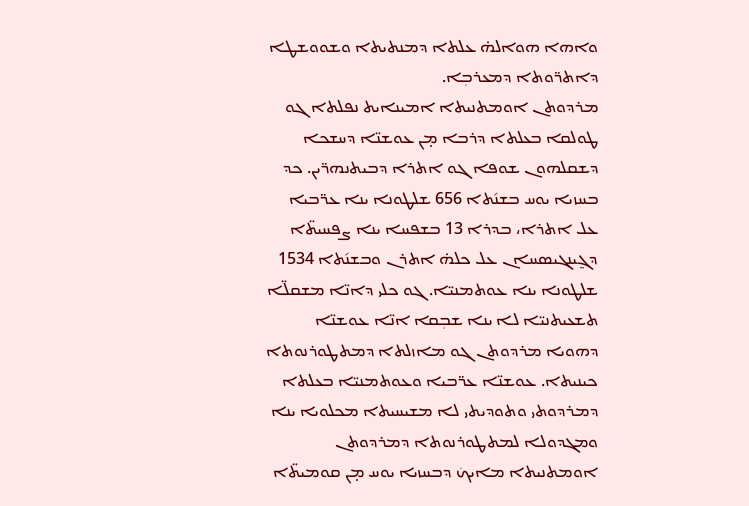ܘܐܗܐ ܗܘܐܠܗ̇ ܥܠܬܐ ܕܡܢܬܝܬܐ ܘܫܘܘܫܛܐ ܕܐܬܪ̈ܘܬܐ ܕܡܥܪܒܼܐ.
ܡܪܕܘܬܢ ܐܘܡܬܢܝܬܐ ܐܡܝܢܐܝܬ ܢܦܠܬܐ ܓܘ ܛܘܠܩܐ ܒܥܠܬܐ ܕܪܒܐ ܡ̣ܢ ܥܘܫܢ̈ܐ ܕܚܫܟܐ ܕܫܩܠܗܘܢ ܫܘܦܐ ܓܘ ܐܬܪܐ ܕܒܝܬܢܗܪ̈ܝܢ. ܟܕ ܒܚܙܝܐ ܝܘܚ ܒܫܢ݇ܬܐ 656 ܫܠܛܘܢܐ ܝܢܐ ܥܪ̈ܒܝܐ ܥܠ ܐܬܪܐ، ܒܕܪܐ 13 ܒܫܦܚܐ ܝܢܐ ܨܦܚܝܬ̈ܐ ܕܓ̰ܝܢܓܝܣܚܐܢ ܥܠ ܟܠܗ̇ ܐܬܪܢ ܘܒܫܢ݇ܬܐ 1534 ܫܠܛܘܢܐ ܝܢܐ ܥܘܬܡܢܝ̈ܐ. ܓܘ ܟܠܝ ܕܐܢ̈ܐ ܡܫܩܠ̈ܐ ܬܫܥܝܬܢܝ̈ܐ ܠܐ ܝܢܐ ܫܒܼܩܐ ܐܢ̈ܐ ܥܘܫܢ̈ܐ ܕܗܘܝܐ ܡܪܕܘܬܢ ܓܘ ܡܐܙܠܬܐ ܕܡܬܛܘܪܢܘܬܐ ܟܝܢܝܬܐ. ܥܘܫܢ̈ܐ ܥܪ̈ܒܝܐ ܘܥܘܬܡܢܝ̈ܐ ܒܥܠܬܐ ܕܡܪܕܘܬܝ ܘܬܘܕܝܬܝ ܠܐ ܡܫܝܚܝܬܐ ܡܟܠܘܝܐ ܝܢܐ ܘܡܓܕܘܠܐ ܠܡܬܛܘܪܢܘܬܐ ܕܡܪܕܘܬܢ ܐܘܡܬܢܝܬܐ ܡܐܝܟܿ ܕܒܚܙܝܐ ܝܘܚ ܡ̣ܢ ܩܘܡܝܬ̈ܐ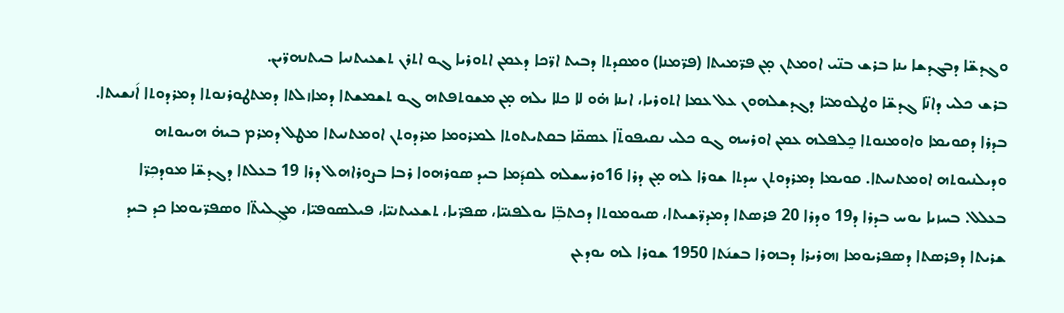ܘܓܕܫ̈ܐ ܕܒܓܕܫܐ ܝܢܐ ܒܪܫ ܒܢ̈ܝ ܐܘܡܬܢ ܡ̣ܢ ܦܪ̈ܡܝܬܐ (ܦܪ̈ܡܢܐ) ܘܡܩܕܬܐ ܕܒܝܬ ܐܪ̈ܟܐ ܕܥܡܢ ܐܬܘܪܝܐ ܓܘ ܐܬܪܢ ܬܫܥܝܬܢܝܐ ܒܝܬܢܗܪ̈ܝܢ.
ܒܪܫ ܟܠܝ ܕܐܢ̈ܐ ܓܕܫ̈ܐ ܘܛܠܘܡܝ̈ܐ ܕܓܕܫܠܗܘܢ ܥܠ ܥܡܐ ܐܬܘܪܝܐ، ܐܝܢܐ ܗ̇ܘ ܠܐ ܟܠܐ ܝܠܗ ܡ̣ܢ ܡܫܘܬܦܬܗ ܓܘ ܬܫܡܫܬܐ ܕܡܐܙܠܬܐ ܕܡܬܛܘܪܢܘܬܐ ܕܡܪܕܘܬܐ ܐ݇ܢܫܝܬܐ. ܒܕܪܐ ܕܩܘܝܡܐ ܘܐܘܡܢܘܬܐ ܟ̰ܠܦܠܗ ܥܡܢ ܐܘܪܚܗ ܓܘ ܟܠܝ ܢܩܝܦܘܬ̈ܐ ܥܣܩ̈ܐ ܒܩܬܝܬܘܬܐ ܠܡܪܘܡܐ ܡܪܕܘܬܢ ܐܘܡܬܢܝܬܐ ܡܛܠ ܕܡܪܡ ܒܝܗ̇ ܗܝܝܘܬܗ ܘܕܝܠܢܝܘܬܗ ܐܘܡܬܢܝܬܐ. ܩܘܝܡܐ ܕܡܪܕܘܬܢ ܚܕܬܐ ܫܘܪܐ ܠܗ ܡ̣ܢ ܕܪܐ 16ܘܪܚܫܠܗ ܠܩܕ݇ܡܐ ܒܝܕ ܣܘܪܗܘܐ ܪܒܐ ܒܨܘܪܐܗܠ ܕܪܐ 19 ܒܥܠܬܐ ܕܓܕܫ̈ܐ ܡܘܕܟܼܪ̈ܐ ܒܥܠܠ. ܒܚܙܝܐ ܝܘܚ ܒܕܪܐ ܕ19 ܘܕܪܐ 20 ܦܪܣܬܐ ܕܡܕܪ̈ܫܝܬܐ، ܣܝܘܡܘܬܐ ܕܟܬܒܼ̈ܐ ܝܘܠܦܢܝ̈ܐ، ܣܦܪ̈ܝܐ، ܬܫܥܝܬܢܝ̈ܐ، ܦܝܠܣܘܦܝ̈ܐ، ܡܓܼܠܝܬ̈ܐ ܘܣܦܪ̈ܝܘܡܐ ܟܕ ܒܝܕ ܫܪܝܬܐ ܕܦܪܣܬܐ ܕܣܦܪܝܘܡܐ ܙܗܪܝܪܐ ܕܒܗܪܐ ܒܫܢ݇ܬܐ 1950 ܫܘܪܐ ܠܗ ܝܘܕܥܢ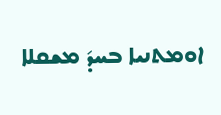ܐܘܡܬܢܝܐ ܒܚܕ݇ ܡܫܩܠܐ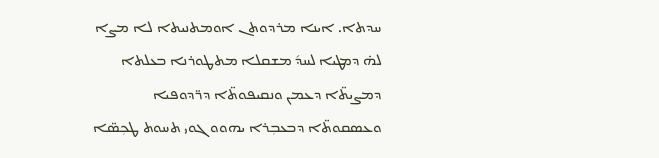ܚܕܬܐ. ܐܝܢܐ ܡܪܕܘܬܢ ܐܘܡܬܢܝܬܐ ܠܐ ܡܨܐ ܠܗ̇ ܕܡܛܝܐ ܠܚܕ݇ ܡܫܩܠܐ ܡܬܛܘܪܢܐ ܒܥܠܬܐ ܕܡܨܝܬ̈ܐ ܕܥܡܢ ܘܢܩܝܦܘܬ̈ܐ ܕܪ̈ܕܘܦܝܐ ܘܥܣܩܘܬ̈ܐ ܕܒܥܒܼܪܐ ܝܗܘܘ ܓܘܝ ܬܚܘܬ ܛܟܼܣ̈ܐ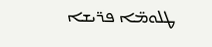ܛܠܘܡ̈ܐ ܦܪ̈ܝܫܐ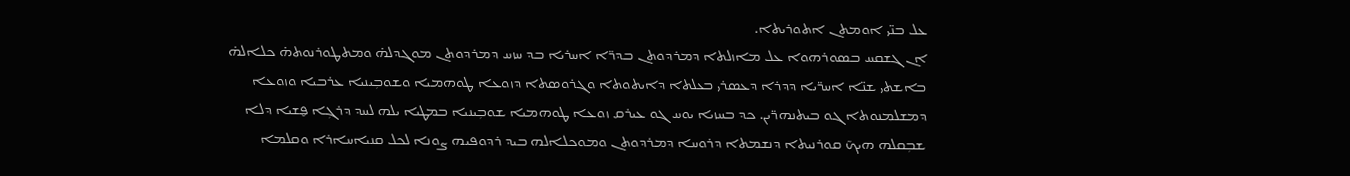ܥܠ ܒܢ̈ܝ ܐܘܡܬܢ ܐܬܘܪܝܬܐ.
ܐܢ ܓܫܩܚ ܒܣܘܪܗܘܐ ܥܠ ܡܐܙܠܬܐ ܕܡܪܕܘܬܢ ܒܕܪ̈ܐ ܐܚܪܝܐ ܒܕ ܚܙܚ ܕܡܪܕܘܬܢ ܡܘܓܕܠܗ̇ ܘܡܬܛܘܪܢܘܬܗ̇ ܟܠܐܠܗ̇ ܒܐܫܬܝ ܫܢ̈ܐ ܐܚܪ̈ܝܐ ܕܕܪܐ ܕܥܣܪܝ ܒܥܠܬܐ ܕܐܝܬܘܬܐ ܘܓܪܘܣܬܐ ܕܙܘܥܐ ܛܘܗܡܝܐ ܘܫܘܒܼܝܢܝܐ ܥܪܒܝܐ ܘܙܘܥܐ ܕܡܫܠܡܢܘܬܐ ܓܘ ܒܝܬܢܗܪ̈ܝܢ. ܟܕ ܒܚܙܝܐ ܝܘܚ ܓܘ ܥܝܪܩ ܙܘܥܐ ܛܘܗܡܝܐ ܫܘܒܼܝܢܝܐ ܒܡܛܝܐ ܝܠܗ ܠܚܕ ܕܪܓܼܐ ܦ̮ܫܝܐ ܕܠܐ ܫܒܼܩܠܗ ܗܝܟ̃ ܩܘܪܢܝܬܐ ܕܢܫܡܬܐ ܕܪܘܚܐ ܕܡܪܕܘܬܢ ܘܡܘܟܠܐܠܗ ܒܝܕ ܪܕܘܦܝܗ ܨܘܢܐ ܠܟܠ ܩܢܝܐܚܐܪܐ ܘܩܠܡܐ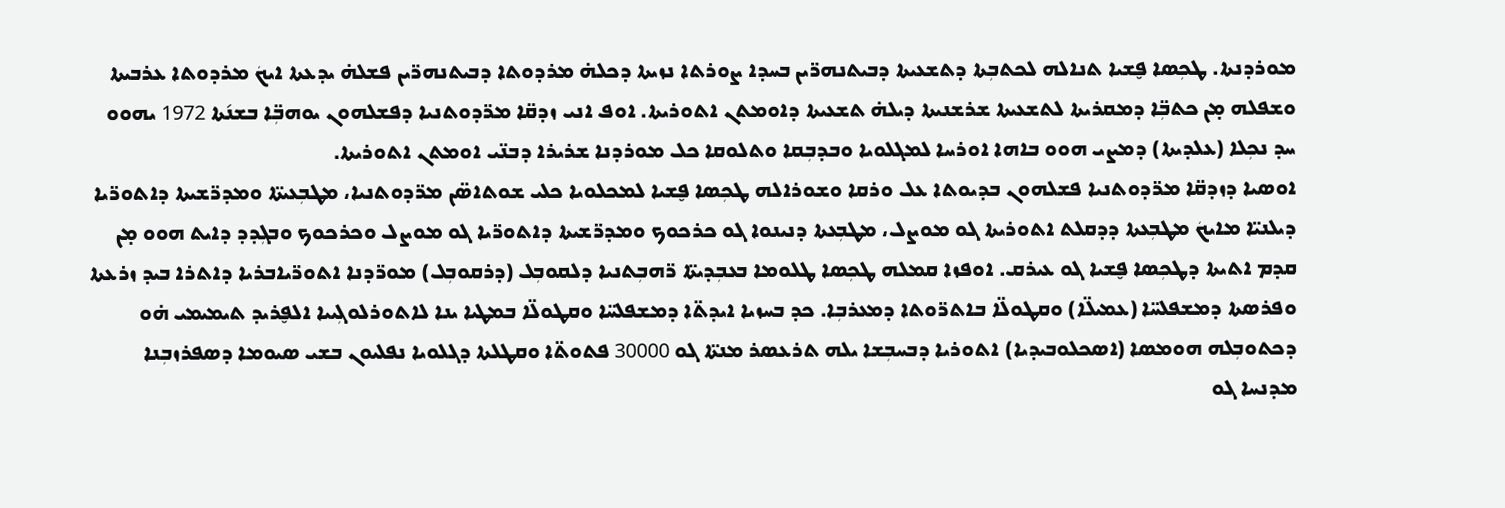ܡܘܪܕܢܬܐ. ܛܟܼܣܐ ܦ̮ܫܝܐ ܬܢܐܠܗ ܠܟܬܒܼܬܐ ܕܬܫܥܝܬܐ ܕܒܝܬܢܗܪ̈ܝܢ ܒܚܕܐ ܨܘܪܬܐ ܢܙܝܬܐ ܕܟܠܗ̇ ܡܪܕܘܬܐ ܕܒܝܬܢܗܪ̈ܝܢ ܦܫܠܗ̇ ܝܕܥܬܐ ܐܝܟܿ ܡܪܕܘܬܐ ܥܪܒܝܬܐ ܘܫܦܠܗ ܡ̣ܢ ܟܬܒܼ̈ܐ ܕܡܩܪܝܬܐ ܠܬܫܥܝܬܐ ܫܪܫܢܝܬܐ ܕܝܠܗ̇ ܬܫܥܝܬܐ ܕܐܘܡܬܢ ܐܬܘܪܝܬܐ. ܐܘܦ ܐܢܝ ܙܕܩ̈ܐ ܡܪ̈ܕܘܬܢܝܐ ܕܦܫܠܗܘܢ ܝܘܗܒܼ̈ܐ ܒܫܢ݇ܬܐ 1972 ܝܗܘܘ ܚܕ ܢܟܼܠܐ (ܥܠܕܝܬܐ) ܕܡܨܝ ܗܘܘ ܒܐܗܐ ܐܘܪܚܐ ܠܡܓܠܘܝܐ ܘܒܕܒܼܩܐ ܘܬܠܘܩܐ ܟܠ ܡܘܪܕܢܐ ܫܪܝܪܐ ܕܒܢ̈ܝ ܐܘܡܬܢ ܐܬܘܪܝܬܐ.
ܐܘܣܝܐ ܕܙܕܩ̈ܐ ܡܪ̈ܕܘܬܢܝܐ ܦܫܠܗܘܢ ܒܕܝܘܬܐ ܥܠ ܘܪܩܐ ܘܫܘܪܐܠܗ ܛܟܼܣܐ ܦ̮ܫܝܐ ܠܡܟܠܘܝܐ ܟܠܝ ܫܘܬܐܣ̈ܢ ܡܪ̈ܕܘܬܢܝܐ، ܡܛܒܼܥܝܬ̈ܐ ܘܡܕܪ̈ܫܝܬܐ ܕܐܬܘܪ̈ܝܐ ܕܝܠܢܝ̈ܐ ܡܐܝܟܿ ܡܛܒܼܥܬܐ ܕܕܩܠܬ ܐܬܘܪܝܬܐ ܓܘ ܡܘܨܠ، ܡܛܒܼܥܬܐ ܕܢܝܢܘܐ ܓܘ ܟܪܟܘܟ ܘܡܕܪ̈ܫܝܬܐ ܕܐܬܘܪ̈ܝܐ ܓܘ ܡܘܨܠ ܘܟܪܟܘܟ ܘܒܓܼܕܕ ܕܐܝܬ ܗܘܘ ܡ̣ܢ ܩܕܡ ܐܬܝܬܐ ܕܛܟܼܣܐ ܦ̮ܫܝܐ ܓܘ ܥܝܪܩ. ܐܘܦܙܐ ܩܡܠܗ ܛܟܼܣܐ ܛܠܘܡܐ ܒܥܒܼܕܝܬ̈ܐ ܪ̈ܗܒܼܬܢܝܐ ܕܠܩܘܒܼܠ (ܕܪܩܘܒܼܠ) ܡܘܪ̈ܕܢܐ ܐܬܘܪ̈ܝܐܒܪܝܐ ܕܐܬܪܐ ܒܝܕ ܙܪܥܬܐ ܘܦܪܣܬܐ ܕܡܫܦܠܚ̈ܐ (ܥܡܝܠ̈ܐ) ܘܩܛܘܠ̈ܐ ܒܐܬܪ̈ܘܬܐ ܕܡܥܪܒܼܐ. ܟܕ ܒܚܙܝܐ ܐܝܕܬ̈ܐ ܕܡܫܦܠܚ̈ܐ ܘܩܛܘܠ̈ܐ ܒܡܛܝܐ ܝܢܐ ܠܐܬܘܪܠܘܓܼܝܝܐ ܐܠܦ̮ܪܝܕ ܬܝܡܝܡܝ ܗ̇ܘ ܕܟܬܘܒܼܠܗ ܗܘܡܣܐ (ܐܣܟܠܘܒܝܕܝܐ) ܐܬܘܪܝܐ ܕܒܚܒܼܫܐ ܝܠܗ ܬܪܥܣܪ ܡܢܬ̈ܐ ܓܘ 30000 ܦܬܘܬ̈ܐ ܘܩܛܠܬܐ ܕܓܠܘܝܐ ܢܦܠܝܘܢ ܒܫܝ ܣܝܘܡܐ ܕܣܦܪܙܒܼܢܐ ܡܕܢܚܐ ܓܘ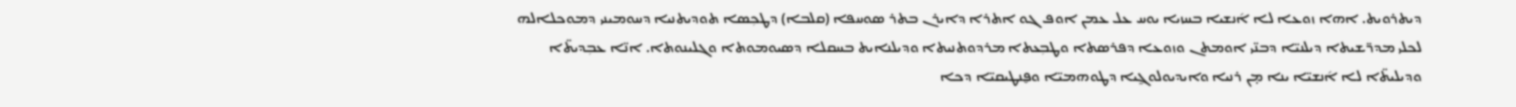ܕܝܬܪܘܝܬ. ܐܗܐ ܙܘܥܐ ܠܐ ܐ݇ܢܫܝܐ ܒܚܙܝܐ ܝܘܚ ܥܠ ܥܡܢ ܐܘܦ ܓܘ ܐܬܪܐ ܕܐܝܪܢ ܒܬܪ ܣܘܚܦܐ (ܩܠܒܐ) ܕܛܟܼܣܐ ܬܘܕܝܬܢܝܐ ܕܚܘܡܝܢܝ ܕܡܘܟܠܐܠܗ ܠܟܠܝ ܡܕܪ̈ܫܝܬܐ ܕܝܠܢܝ̈ܐ ܕܒܢ̈ܝ ܐܘܡܬܢ ܘܙܘܥܐ ܕܦܪܣܬܐ ܘܛܒܼܥܬܐ ܡܪܕܘܬܢܝܬܐ ܘܕܝܠܢܐܝܬ ܒܚܩܠܐ ܕܣܝܘܡܘܬܐ ܘܓܠܝܢܘܬܐ. ܐܢ̈ܐ ܥܒܼܕܝܬ̈ܐ ܘܕܝܠܝܬ̈ܐ ܠܐ ܐ݇ܢܫܝ̈ܐ ܝܢܐ ܡ̣ܢ ܪܢܝܐ ܘܐܝܕܝܘܠܘܓ̰ܝܐ ܕܛܘܗܡܝ̈ܐ ܘܦ̮ܢܛܝܩܝ̈ܐ ܕܟܐ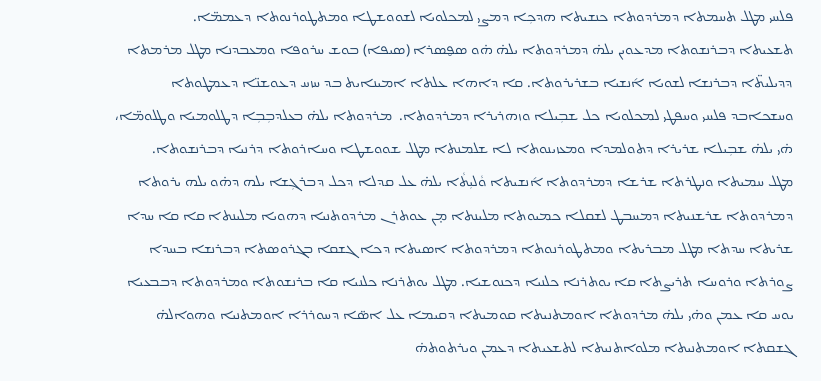ܦܠܚܝ ܡܛܠ ܬܚܡܬܐ ܕܡܪܕܘܬܐ ܟܢܫܝܬܐ ܗܕܟܼܐ ܕܡܨܝ ܠܡܟܠܘܝܐ ܠܫܘܘܫܛܐ ܘܡܬܛܘܪܢܘܬܐ ܕܥܡܡ̈ܐ.
ܬܫܥܝܬܐ ܕܒܪܢܫܘܬܐ ܡܕܥܘܝܢ ܝܠܗ̇ ܕܡܪܕܘܬܐ ܝܠܗ̇ ܗ̇ܘ ܣܦ̮ܣܪܐ (ܣܝܦܐ) ܒܘܫ ܚܪܘܦܐ ܘܡܥܒܕܢܐ ܡܛܠ ܡܪܡܬܐ ܕܕܝܠܝܬ̈ܐ ܕܒܪܢܫܐ ܠܫܘܝܐ ܐ݇ܢܫܝܐ ܒܫܪܝܪܘܬܐ. ܩܐ ܕܐܗܐ ܥܠܬܐ ܐܡܝܢܐܝܬ ܒܕ ܚܙܚ ܕܥܘܫܢ̈ܐ ܕܥܡܛܘܬܐ ܘܚܫܟܐܒܕ ܦܠܚܝ ܘܚܦܛܝ ܠܡܟܠܘܝܐ ܟܠ ܫܒܼܝܠܐ ܘܙܗܪܝܪܐ ܕܡܪܕܘܬܐ.  ܡܪܕܘܬܐ ܝܠܗ̇ ܒܥܠܕܒܼܒܼܐ ܕܛܠܘܡܝܐ ܘܛܠܘܡ̈ܐ، ܗ̇ܝ ܝܠܗ̇ ܫܒܼܝܠܐ ܫܪܝܪܐ ܕܬܘܠܡܕܐ ܘܡܥܙܝܢܘܬܐ ܠܐ ܫܠܡܢܬܐ ܡܛܠ ܫܘܘܫܛܐ ܘܚܐܪܘܬܐ ܕܪܢܝܐ ܕܒܪܢܫܘܬܐ.
ܡܛܠ ܚܡܝܬܐ ܘܢܛܪܬܐ ܫܪܫܐ ܕܡܪܕܘܬܐ ܐ݇ܢܫܝܬܐ ܘܵܠܝܼܬܵܐ ܝܠܗ̇ ܥܠ ܩܕܠܐ ܕܟܠ ܕܒܪܓܼܫܐ ܝܠܗ ܕܗ̇ܘ ܝܠܗ ܝܪܘܬܐ ܕܡܪܕܘܬܐ ܫܪܫܢܝܬܐ ܕܡܚܒܛ ܠܫܩܠܐ ܟܡܝܘܬܐ ܡܠܝܢܬܐ ܡ̣ܢ ܥܘܬܪܢ ܡܪܕܘܬܢܝܐ ܕܗܘܝܐ ܡܠܝܢܬܐ ܩܐ ܩܐ ܚܕܐ ܫܪܝܬܐ ܚܕܬܐ ܡܛܠ ܡܒܪܝܬܐ ܘܡܬܛܘܪܢܘܬܐ ܕܡܪܕܘܬܐ ܐܣܝܬܐ ܕܟܐ ܓܫܩܐ ܒܓܪܘܣܬܐ ܕܒܪܢܫܐ ܒܚܕܐ ܨܘܪܬܐ ܘܪܘܚܐ ܬܪܝܨܬܐ ܩܐ ܝܘܬܪܢܐ ܟܠܢܝܐ ܕܟܢܘܫܝܐ. ܡܛܠ ܝܘܬܪܢܐ ܟܠܢܝܐ ܩܐ ܒܪܢܫܘܬܐ ܘܡܪܕܘܬܐ ܕܒܒܥܝܐ ܝܘܚ ܩܐ ܥܡܢ ܘܗ̇ܝ ܝܠܗ̇ ܡܪܕܘܬܐ ܐܘܡܬܢܝܬܐ ܩܘܡܝܬܐ ܕܩܝܡܐ ܥܠ ܐܣ̈ܐ ܕܚܘܪܪܐ ܐܘܡܬܢܝܐ ܘܗܘܐܠܗ̇ ܓܫܩܬܐ ܐܘܡܬܢܝܬܐ ܡܠܘܐܬܢܝܬܐ ܠܬܫܥܝܬܐ ܕܥܡܢ ܘܝܪܬܘܬܗ̇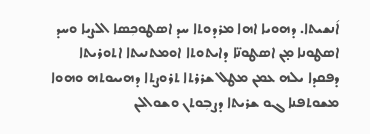ܐ݇ܢܫܝܬܐ. ܕܗܘܝܐ ܐܗܐ ܡܪܕܘܬܐ ܚܕ ܐܣܛܘܟܼܣܐ ܐܠܨܝܐ ܘܚܕ ܐܣܛܘܢܐ ܡ̣ܢ ܐܣܛܘܢ̈ܐ ܕܐܝܬܘܬܐ ܐܘܡܬܢܝܬܐ ܐܬܘܪܝܬܐ ܕܦܩܕܐ ܝܠܗ ܥܡܢ ܡܛܠ ܫܪܪܬܐ ܬܪܘܨܬܐ ܕܗܝܝܘܬܗ ܘܗܘܐ ܡܫܘܬܦܢܐ ܓܘ ܫܪܝܬܐ ܕܨܒܼܘܬܢ ܘܫܘܐܠܢ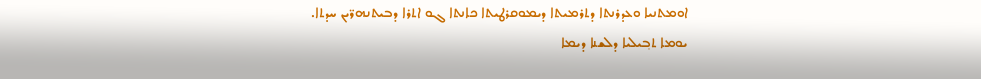ܐܘܡܬܢܝܐ ܘܥܕܪܢܬܐ ܕܬܪܡܝܬܐ ܕܝܡܘܩܪܛܝܬܐ ܟܐܢܬܐ ܓܘ ܐܬܪܐ ܕܒܝܬܢܗܪ̈ܝܢ ܚܕܬܐ.
ܝܘܡܐ ܬܒ݂ܝܠܝܐ ܕܠܫܢܐ ܕܝܡܐ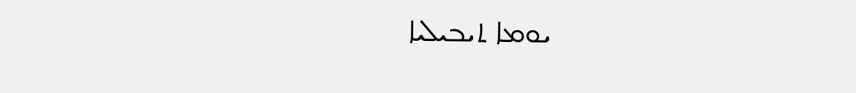ܝܘܡܐ ܬܝܒܝܠܝܐ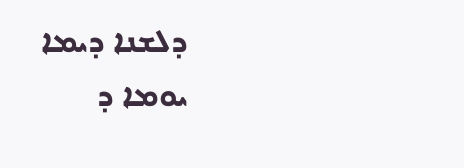ܕܠܫܢܐ ܕܝܡܐ
ܝܘܡܐ ܕ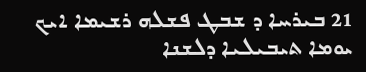21 ܒܝܪܚܐ ܕ ܫܒܛ ܦܫܠܗ ܪܫܝܡܐ ܐܝܟ ܝܘܡܐ ܬܝܒܝܠܝܐ ܕܠܫܢܐ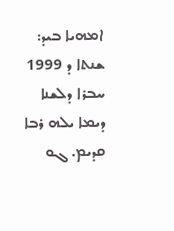ܐܡܗܝܐ ܒܝܕ:
ܫܢܬܐ ܕ 1999
ܚܒܪܐ ܕܠܫܢܐ ܕܝܡܐ ܝܠܗ ܪܒܐ ܩܕܝܡ. ܓܘ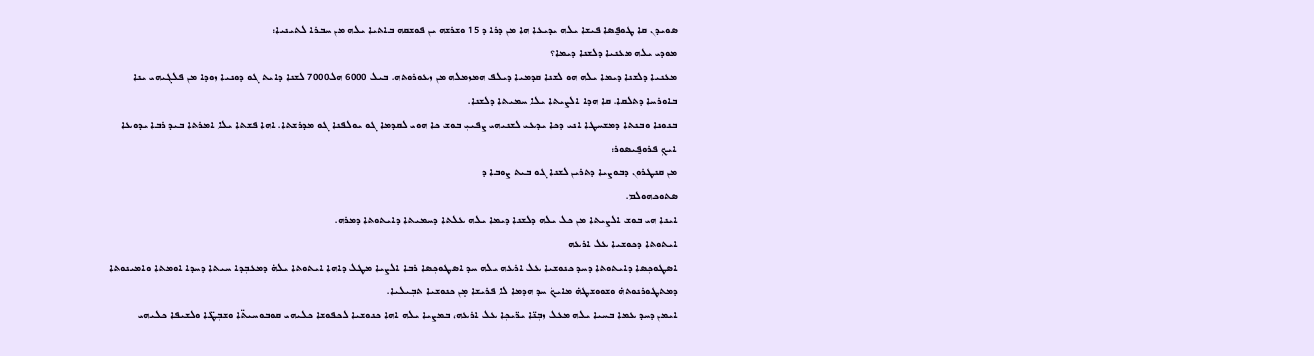ܣܘܝܕܢ ܩܐ ܛܘܦ̰ܣܐ ܦܝܫܐ ܝܠܗ ܝܕܝܥܐ ܗܐ ܡܢ ܕܪܐ ܕ 15 ܘܫܪܫܗ ܝܢ ܦܘܫܩܗ ܒܐܬܝܐ ܝܠܗ ܡܢ ܚܒܪܐ ܠܬܝܢܝܐ:
ܡܘܕܝ ܝܠܗ ܡܥܢܝܐ ܕܠܫܢܐ ܕܝܡܐ؟
ܡܥܢܝܐ ܕܠܫܢܐ ܕܝܡܐ ܝܠܗ ܗܘ ܠܫܢܐ ܩܕܡܝܐ ܕܝܠܦ ܗܡܙܡܠܗ ܡܢ ܙܥܘܪܘܬܗ. ܒܝܠ 6000 ܗܠ7000 ܠܫܢܐ ܕܐܝܬ ܓܘ ܕܘܢܝܐ ܙܘܕܐ ܡܢ ܦܠܓܝܗܝ ܝܢܐ ܒܐܘܪܚܐ ܕܬܠܩܐ. ܩܐ ܗܕܐ ܐܠܨܝܬܐ ܝܠܐ ܚܡܝܬܐ ܕܠܫܢܐ.
ܒܢܘܢܐ ܘܒܢܬܐ ܕܡܫܚܛܐ ܐܢܝ ܕܟܐ ܝܕܥܝ ܠܫܢܝܗܝ ܨܦܝܝܼ ܒܘܫ ܟܐ ܗܘܝ ܠܩܕܡܐ ܓܘ ܝܘܠܦܢܐ ܓܘ ܡܕܪܫܬܐ. ܐܗܐ ܦܫܬܐ ܝܠܐ ܐܡܪܬܐ ܒܝܕ ܪܒܐ ܝܕܘܥܐ ܐܝܟܼ ܦܪܘܦ̰ܝܣܘܪ:
ܡܢ ܩܢܛܪܘܢ ܕܒܘܨܝܐ ܕܬܪܝܢ ܠܫܢܐ ܓܘ ܒܝܬ ܨܘܒܐ ܕ
ܣܬܘܟܗܘܠܡ.
ܐܝܢܐ ܗܝ ܒܘܫ ܐܠܨܝܬܐ ܡܢ ܟܠ ܝܠܗ ܕܠܫܢܐ ܕܝܡܐ ܝܠܗ ܥܠܬܐ ܕܚܡܝܬܐ ܕܐܝܬܘܬܐ ܕܡܪܗ.
ܐܝܬܘܬܐ ܕܟܘܫܝܐ ܥܠ ܐܪܥܗ
ܐܣܛܘܟܼܣܐ ܕܐܝܬܘܬܐ ܕܚܕ ܟܢܘܫܝܐ ܥܠ ܐܪܥܗ ܝܠܗ ܚܕ ܐܣܛܘܟܼܣܐ ܪܒܐ ܐܠܨܝܐ ܡܛܠ ܕܐܗܐ ܐܝܬܘܬܐ ܝܠܗ̇ ܕܡܥܒܼܕܐ ܚܝܬܐ ܕܚܕܐ ܐܘܡܬܐ ܘܐܡܝܢܘܬܐ ܕܡܬܛܘܪܢܘܬܗ̇ ܘܫܘܘܫܛܗ̇ ܡܐܝܟܿ ܚܕ ܗܕܡܐ ܠܐ ܦܪܝܫܐ ܡ̣ܢ ܟܢܘܫܝܐ ܬܒܼܝܠܝܐ.
ܐܝܡܢ ܕܚܕ ܥܡܐ ܒܚܝܐ ܝܠܗ ܡܥܠ ܙܒܼܢ̈ܐ ܝܪ̈ܝܟܼܐ ܥܠ ܐܪܥܗ، ܒܡܨܝܐ ܝܠܗ ܐܗܐ ܟܢܘܫܝܐ ܠܟܦܘܫܐ ܟܠܝܗܝ ܩܘܒܘܚܝܬ̈ܐ ܘܫܒܼܛ̈ܐ ܘܠܫܝܦܐ ܟܠܝܗܝ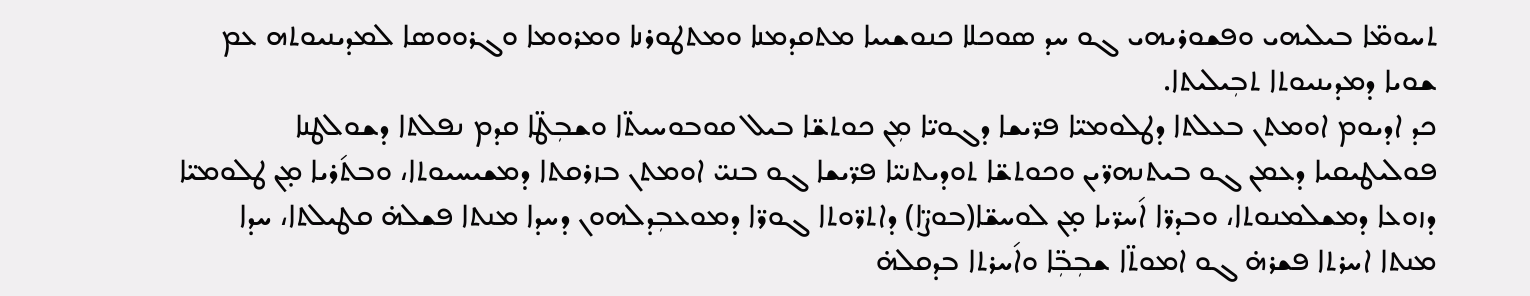ܬܚܘܡ̈ܐ ܒܝܠܝܗܝ ܘܦܫܘܪܝܗܝ ܓܘ ܚܕ ܣܘܟܠܐ ܟܢܘܫܝܝܐ ܡܬܩܕܡܢܐ ܘܡܬܛܘܪܢܐ ܘܡܪܘܡܐ ܘܓܪܘܘܣܐ ܠܡܕܝܢܝܘܬܗ ܥܡ ܫܘܝܐ ܕܡܕܝܢܝܘܬܐ ܬܒܼܝܠܝܬܐ.
ܟܕ ܐܕܝܘܡ ܐܘܡܬܢ ܒܥܠܬܐ ܕܛܠܘܡܝ̈ܐ ܦܪ̈ܝܫܐ ܕܓܘܝ̈ܐ ܡܼܢ ܟܘܬܫ̈ܐ ܒܝܠ ܩܘܒܘܚܝܬ̈ܐ ܘܫܒܼܛ̈ܐ ܩܕܡ ܢܦܠܬܐ ܕܫܘܠܛܢܐ ܦܘܠܝܛܝܩܝܐ ܕܥܡܢ ܓܘ ܒܝܬܢܗܪ̈ܝܢ ܘܟܘܬܫ̈ܐ ܬܘܕܝܬܢܝ̈ܐ ܦܪ̈ܝܫܐ ܓܘ ܒܢܝ̈ ܐܘܡܬܢ ܒܙܪܩܬܐ ܕܡܫܝܚܝܘܬܐ، ܘܒܬ݇ܪܝܐ ܡ̣ܢ ܛܠܘܡܝ̈ܐ ܕܙܘܥܐ ܕܡܫܠܡܢܘܬܐ، ܘܒܕܪ̈ܐ ܐ݇ܚܪ̈ܝܐ ܡ̣ܢ ܠܘܚܫ̈ܐ(ܒܘܨ̈ܐ) ܕܐܬܪ̈ܘܬܐ ܓܘܪ̈ܐ ܕܡܘܥܒܼܕܠܗܘܢ ܕܚܕܐ ܡܢܬܐ ܦܫܠܗ̇ ܩܛܝܠܬܐ، ܚܕܐ ܡܢܬܐ ܐܚܪܬܐ ܦܫܪܗ̇ ܓܘ ܐܡܘܬ̈ܐ ܫܒܼܒܼ̈ܐ ܘܐ݇ܚܪܬܐ ܒܕܩܠܗ̇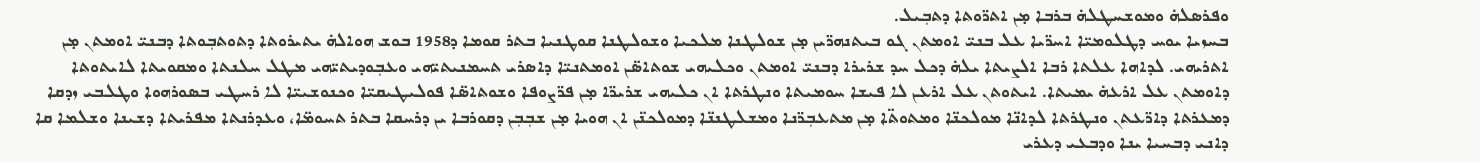ܘܦܪܣܠܗ̇ ܘܡܘܫܚܛܠܗ̇ ܒܪܒܐ ܡ̣ܢ ܐܬܪ̈ܘܬܐ ܕܬܒܼܝܠ.
ܒܚܙܝܐ ܝܘܚ ܕܛܠܘܡܝ̈ܐ ܐܚܪ̈ܝܐ ܥܠ ܒܢܝ̈ ܐܘܡܬܢ ܓܘ ܒܝܬܢܗܪ̈ܝܢ ܡ̣ܢ ܫܘܠܛܢܐ ܡܠܟܝܐ ܘܫܘܠܛܢܐ ܩܘܛܢܝܐ ܒܬܪ ܩܘܡܐ ܕ1958 ܒܘܫ ܗܘܐܠܗ̇ ܝܬܝܪܘܬܐ ܕܬܘܬܒܼܘܬܐ ܕܒܢܝ̈ ܐܘܡܬܢ ܡ̣ܢ ܐܬܪܝܗܝ. ܠܕܐܗܐ ܥܠܬܐ ܪܒܐ ܐܠܨܝܬܐ ܝܠܗ̇ ܕܟܠ ܚܕ ܫܪܝܪܐ ܕܒܢܝ̈ ܐܘܡܬܢ ܘܟܠܝܗܝ ܫܘܬܐܣ̈ܢ ܐܘܡܬܢܝ̈ܐ ܕܐܣܪܝ ܬܚܡܢܝܬܝ̈ܗܝ ܘܥܒܼܘܕܝܬܝ̈ܗܝ ܡܛܠ ܚܠܢܬܐ ܘܡܩܘܝܬܐ ܠܐܝܬܘܬܐ ܕܐܘܡܬܢ ܥܠ ܐܪܥܗ̇ ܝܡܝܬܐ. ܐܝܬܘܬܢ ܥܠ ܐܪܥܢ ܠܐ ܦܝܫܐ ܚܘܡܝܬܐ ܘܢܛܪܬܐ ܐܢ ܟܠܝܗܝ ܫܪܝܪ̈ܐ ܡ̣ܢ ܦܪ̈ܨܘܦܐ ܘܫܘܬܐܣ̈ܐ ܦܘܠܝܛܝܩܝ̈ܐ ܘܟܢܘܫܝܝ̈ܐ ܠܐ ܪܚܛܝ ܒܣܘܪܗܘܐ ܘܛܠܒܝ ܙܕܩܐ ܕܡܥܪܬܐ ܕܐܪ̈ܥܬܢ ܘܢܛܪܬܐ ܠܕܐܢ̈ܐ ܡܘܠܟܢ̈ܐ ܘܡܬܘܬ̈ܐ ܡ̣ܢ ܡܬܥܒܼܪ̈ܢܐ ܘܡܫܠܛܢܢ̈ܐ ܕܡܘܠܟܢ̈ܢ ܐܢ ܗܘܝܐ ܡ̣ܢ ܫܒܼܒܼܢ ܕܩܘܪܒܐ ܝܢ ܕܪܚܩܐ ܒܬܪ ܬܚܘܡ̈ܐ، ܘܥܕܪܢܬܐ ܡܦܪܝܬܐ ܕܫܝܢܐ ܘܫܠܡܐ ܩܐ ܕܐܢܝ ܕܒܚܝܐ ܝܢܐ ܘܕܒܥܝ ܕܥܪܝ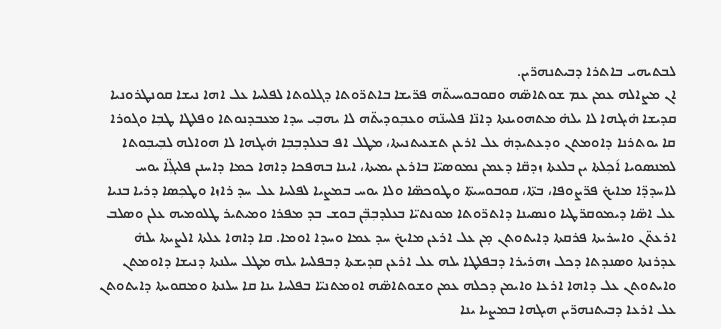ܠܒܬܝܗܝ ܒܐܬܪܐ ܕܒܝܬܢܗܪ̈ܝܢ.
ܐܢ ܡܨܐܠܗ ܥܡܢ ܥܡ ܫܘܬܐܣ̈ܗ ܘܩܘܒܘܚܝܬ̈ܗ ܦܪ̈ܝܫܐ ܒܐܬܪ̈ܘܬܐ ܕܓܠܘܬܐ ܠܦܠܚܐ ܥܠ ܐܗܐ ܢܝܫܐ ܩܘܢܛܪܘܢܝܐ ܩܕܝܫܐ ܗ̇ܝܓܗܐ ܠܐ ܝܠܗ̇ ܡܬܗܘܝܢܬܐ ܕܐܢ̈ܐ ܦܠܚܢ̈ܗ ܘܥܒܼܘܕܝܬ̈ܗ ܠܐ ܝܗܒܼܝ ܚܕܐ ܡܥܒܕܢܘܬܐ ܘܦܠܛܐ ܛܒܼܐ ܘܓܘܪܐ ܩܐ ܝܘܬܪܢܐ ܕܐܘܡܬܢ ܘܕܥܬܝܕܗ̇ ܥܠ ܐܪܥܢ ܬܫܥܝܬܢܝܬܐ، ܡܛܠ ܐܦ ܒܥܠܕܒܼܒܼܐ ܗ̇ܝܓܗܐ ܠܐ ܗܘܐܠܗ ܠܒܼܝܒܼܘܬܐ ܠܡܢܣܘܝܐ ܐ݇ܟܼܠܬܐ ܝܢ ܒܠܥܬܐ ܙܕܩ̈ܐ ܕܥܡܢ ܢܡܘܣܝ̈ܐ ܒܐܪܥܢ ܝܡܝܬܐ، ܐܝܢܐ ܒܗܦܟܐ ܕܐܗܐ ܟܡܐ ܕܐܚܢܢ ܦܠܝܓܼ̈ܐ ܝܘܚ ܠܐܚܕܕ̈ܐ ܡܐܝܟ̇ ܦܪ̈ܨܘܦܐ، ܒܬ̈ܐ، ܩܘܒܘܚܝܬ̈ܐ ܘܛܘܟܣ̈ܐ ܘܠܐ ܝܘܚ ܒܡܨܝܐ ܠܦܠܚܐ ܥܠ ܚܕ ܪܐܙܐ ܘܛܟܼܣܐ ܕܪܝܐ ܒܢܝܐ ܥܠ ܐܣ̈ܐ ܕܝܡܘܩܪ̈ܛܝܐ ܘܢܣܝܢܐ ܕܐܬܪ̈ܘܬܐ ܡܘܢܬܝ̈ܐ ܒܥܠܕܒܼܒܼ̈ܢ ܒܘܫ ܒܕ ܡܦܪܐ ܘܡܝܬܝܪ ܛܠܘܡܝܗ ܥܠܢ ܘܣܠܒ ܐܪܥܬ̈ܢ ܘܐܚܪܝܬܐ ܦܪܩܬܐ ܕܐܝܬܘܬܢ ܡ̣ܢ ܥܠ ܐܪܥܢ ܡܐܝܟ̇ ܚܕ ܥܡܐ ܘܚܕܐ ܐܘܡܐ. ܩܐ ܕܐܗܐ ܥܠܬܐ ܐܠܨܝܬܐ ܝܠܗ̇ ܥܕܪܢܬܐ ܘܣܢܕܬܐ ܕܟܠ ܙܗܪܝܪܐ ܕܒܦܠܛܐ ܝܠܗ ܥܠ ܐܪܥܢ ܩܕܝܫܬܐ ܕܒܦܠܚܐ ܝܠܗ ܡܛܠ ܚܠܢܬܐ ܕܢܝܫܐ ܕܐܘܡܬܢ ܘܐܝܬܘܬܢ ܥܠ ܕܐܗܐ ܐܪܥܐ ܘܐܝܡܢ ܕܟܠܗ ܥܡܢ ܘܫܘܬܐܣ̈ܗ ܐܘܡܬܢܝ̈ܐ ܒܦܠܚܐ ܝܢܐ ܩܐ ܚܠܢܬܐ ܘܡܩܘܝܬܐ ܕܐܝܬܘܬܢ ܥܠ ܐܪܥܐ ܕܒܝܬܢܗܪ̈ܝܢ ܗܝܓܗܐ ܒܡܨܝܐ ܝܢܐ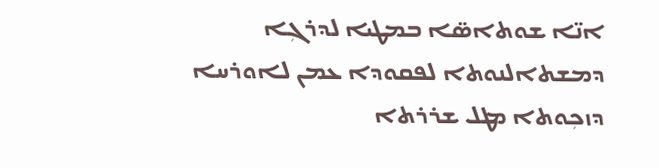ܐܢ̈ܐ ܫܘܬܐܣ̈ܐ ܒܡܛܝܐ ܠܕܪܓܼܐ ܕܡܫܬܐܠܢܘܬܐ ܠܦܩܘܕܐ ܥܡܢ ܠܐܘܪܚܐ ܕܙܟܼܘܬܐ ܡܛܠ ܫܪܪܬܐ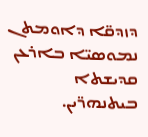ܕܙܕܩ̈ܐ ܕܐܘܡܬܢ ܢܡܘܣܝ̈ܐ ܒܐܪܥܢ ܩܕܝܫܬܐ ܒܝܬܢܗܪ̈ܝܢ.